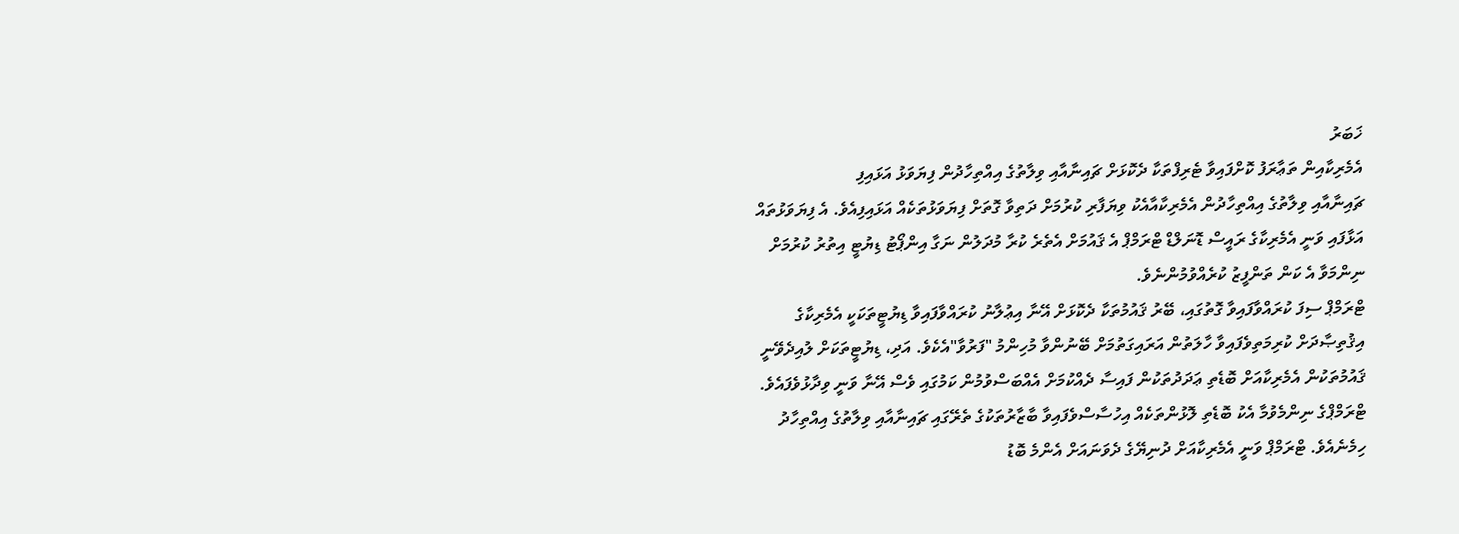ޚަބަރު
އެމެރިކާއިން ތަޢާރަފު ކޮށްފައިވާ ޓެރިފްތަކާ ދެކޮޅަށް ޗައިނާއާއި ވިލާތުގެ އިއްތިހާދުން ފިޔަވަޅު އަޅައިފި
ޗައިނާއާއި ވިލާތުގެ އިއްތިހާދުން އެމެރިކާއާއެކު ވިޔަފާރި ކުރުމަށް ދަތިވާ ގޮތަށް ފިޔަވަޅުތަކެއް އަޅައިފިއެވެ. އެ ފިޔަވަޅުތައް އަޅާފައި ވަނީ އެމެރިކާގެ ރައީސް ޑޮނަލްޑް ޓްރަމްޕް އެ ޤައުމަށް އެތެރެ ކުރާ މުދަލުން ނަގާ އިންޕޯޓު ޑިޔުޓީ އިތުރު ކުރުމަށް ނިންމަވާ އެ ކަން ތަންފީޒު ކުރެއްވުމުންނެވެ.
ޓްރަމްޕް ސިފަ ކުރައްވާފައިވާ ގޮތުގައި، ބޭރު ޤައުމުތަކާ ދެކޮޅަށް އޭނާ އިޢުލާނު ކުރައްވާފައިވާ ޑިޔުޓީތަކަކީ އެމެރިކާގެ އިޤުތިޞާދަށް ކުރިމަތިވެފައިވާ ހާލަތުން އަރައިގަތުމަށް ބޭނުންވާ މުހިންމު "ފަރުވާ"އެކެވެ. އަދި، ޑިޔުޓީތަކަށް ލުއިދެވޭނީ ޤައުމުތަކުން އެމެރިކާއަށް ބޮޑެތި ޢަދަދުތަކުން ފައިސާ ދެއްކުމަށް އެއްބަސްވުމުން ކަމުގައި ވެސް އޭނާ ވަނީ ވިދާޅުވެފައެވެ.
ޓްރަމްޕްގެ ނިންމެވުމާ އެކު ބޮޑެތި ލޮޅުންތަކެއް އިހުސާސްވެފައިވާ ބާޒާރުތަކުގެ ތެރޭގައި ޗައިނާއާއި ވިލާތުގެ އިއްތިހާދު ހިމެނެއެވެ. ޓްރަމްޕް ވަނީ އެމެރިކާއަށް ދުނިޔޭގެ ދެވަނައަށް އެންމެ ބޮޑު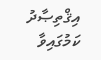އިޤްތިޞާދު ކަމުގައިވާ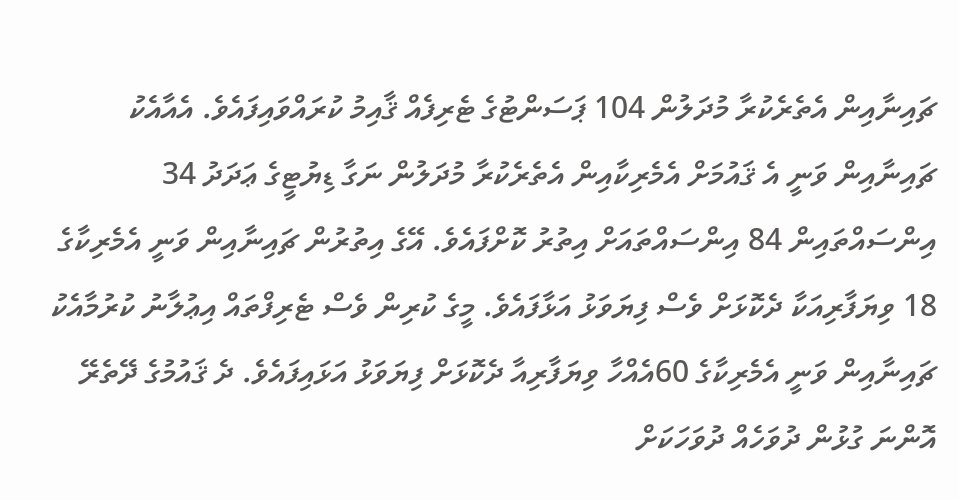ޗައިނާއިން އެތެރެކުރާ މުދަލުން 104 ޕަސަންޓުގެ ޓެރިފެއް ޤާއިމު ކުރައްވައިފައެވެ. އެއާއެކު ޗައިނާއިން ވަނީ އެ ޤައުމަށް އެމެރިކާއިން އެތެރެކުރާ މުދަލުން ނަގާ ޑިޔުޓީގެ ޢަދަދު 34 އިންސައްތައިން 84 އިންސައްތައަށް އިތުރު ކޮށްފައެވެ. އޭގެ އިތުރުން ޗައިނާއިން ވަނީ އެމެރިކާގެ 18 ވިޔަފާރިއަކާ ދެކޮޅަށް ވެސް ފިޔަވަޅު އަޅާފައެވެ. މީގެ ކުރިން ވެސް ޓެރިފްތައް އިޢުލާނު ކުރުމާއެކު ޗައިނާއިން ވަނީ އެމެރިކާގެ 60އެއްހާ ވިޔަފާރިއާ ދެކޮޅަށް ފިޔަވަޅު އަޅައިފައެވެ. ދެ ޤައުމުގެ ދޭތެރޭ އޮންނަ ގުޅުން ދުވަހެއް ދުވަހަކަށް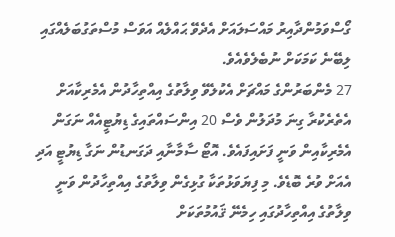ގޯސްވަމުންދާއިރު މައްސަލައަށް އެދެވޭ ޙައްލެއް އަވަސް މުސްތަގުބަލެއްގައި ލިބޭނެ ކަމަކަށް ނުބެލެވެއެވެ.
27 މެންބަރުންގެ މައްޗަށް އެކުލެވޭ ވިލާތުގެ އިއްތިހާދުން އެމެރިކާއަށް އެތެރެކުރާ ގިނަ މުދަލުން ވެސް 20 އިންސައްތައިގެ ޑިޔުޓީއެއް ނަގަން އެމެރިކާއިން ވަނީ ފަށައިފައެވެ. އޮޓޯ ސާމާނާއި ދަގަނޑުން ނަގާ ޑިޔުޓީ އަދި އެއަށް ވުރެ ބޮޑެވެ. މި ފިޔަވަޅުތަކާ ގުޅިގެން ވިލާތުގެ އިއްތިހާދުން ވަނީ ވިލާތުގެ އިއްތިހާދުގައި ހިމެނޭ ޤައުމުތަކަށް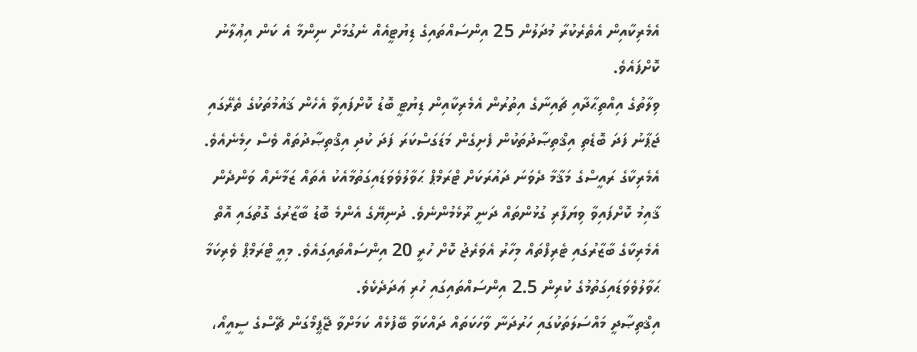އެމެރިކާއިން އެތެރެކުރާ މުދަލުން 25 އިންސައްތައިގެ ޑިޔުޓީއެއް ނެގުމަށް ނިންމާ އެ ކަން އިޢުލާނު ކޮށްފައެވެ.
ވިލާތުގެ އިއްތިޙާދާއި ޗައިނާގެ އިތުރުން އެމެރިކާއިން ޑިޔުޓީ ބޮޑު ކޮށްފައިވާ އެހެން ޤައުމުތަކުގެ ތެރޭގައި ޖަޕާނު ފަދަ ބޮޑެތި އިޤްތިޞާދުތަކުން ފެށިގެން މަޑަގަސްކަރަ ފަދަ ކުދި އިޤްތިޞާދުތައް ވެސް ހިމެނެއެވެ. އެމެރިކާގެ ރައީސްގެ މަޤާމާ ދެވަނަ ދައުރަކަށް ޓްރަމްޕް ޙަވާލުވެވަޑައިގަތުމާއެކު އެތައް ޒަމާނެއް ވަންދެން ޤާއިމު ކޮށްފައިވާ ވިޔަފާރި ގުޅުންތައް ދަނީ ރޫޅެމުންނެވެ. ދުނިޔޭގެ އެންމެ ބޮޑު ބާޒާރުގެ ގޮތުގައި އޮތް އެމެރިކާގެ ބާޒާރުގައި ޓެރިފްތައް މިހާރު އެވަރެޖު ކޮށް ހުރީ 20 އިންސައްތައިގައެވެ. މިއީ ޓްރަމްޕް ވެރިކަމާ ޙަވާލުވެވަޑައިގަތުމުގެ ކުރިން 2.5 އިންސައްތައިގައި ހުރި ޢަދަދެކެވެ.
އިޤްތިޞާދީ މައްސަލަތަކުގައި ހަރުދަނާ ވާހަކަތައް ދައްކަވާ ބޭފުޅެއް ކަމަށްވާ ޖޭޕީމޯގަން ޗޭސްގެ ސީއީއޯ،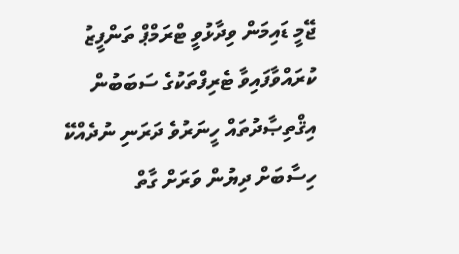ޖޭމީ ޑައިމަން ވިދާޅުވީ ޓްރަމްޕް ތަންފީޒު ކުރައްވާފައިވާ ޓެރިފްތަކުގެ ސަބަބުން އިޤްތިޞާދުތައް ހީނަރުވެ ދަރަނި ނުދެއްކޭ ހިސާބަށް ދިޔުން ވަރަށް ގާތް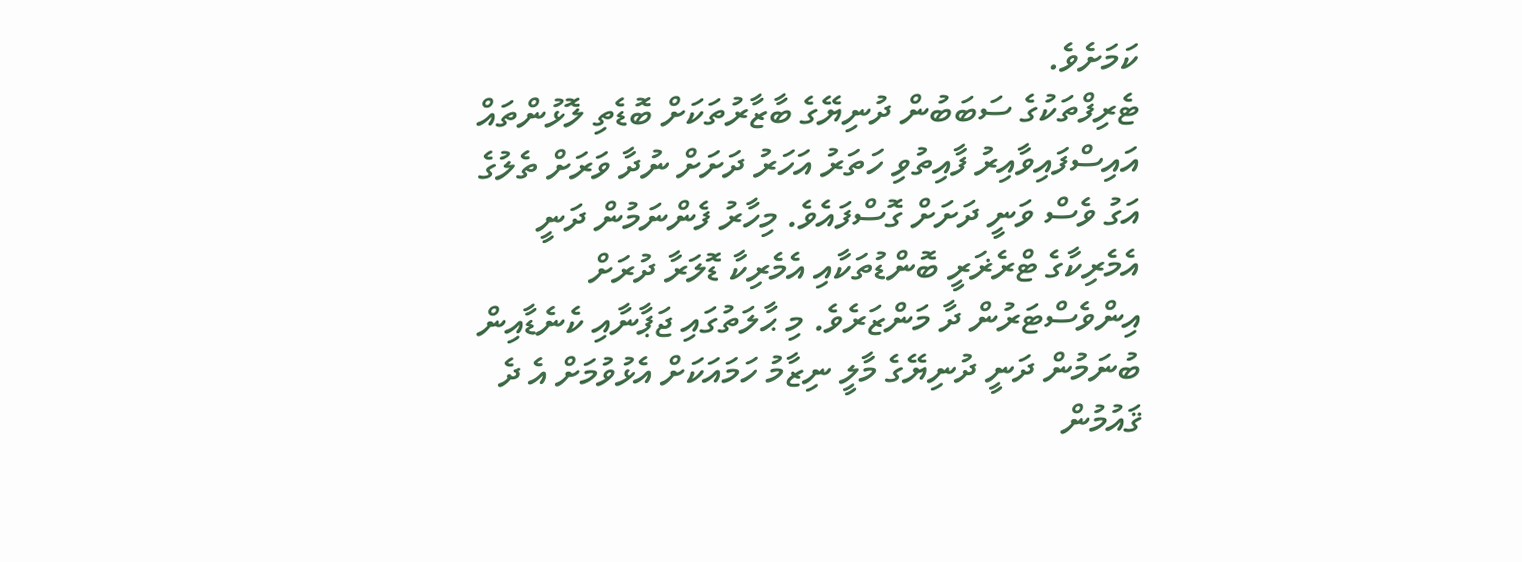ކަމަށެވެ.
ޓެރިފްތަކުގެ ސަބަބުން ދުނިޔޭގެ ބާޒާރުތަކަށް ބޮޑެތި ލޮޅުންތައް އައިސްފައިވާއިރު ފާއިތުވި ހަތަރު އަހަރު ދަށަށް ނުދާ ވަރަށް ތެލުގެ އަގު ވެސް ވަނީ ދަށަށް ގޮސްފައެވެ. މިހާރު ފެންނަމުން ދަނީ އެމެރިކާގެ ޓްރެޜަރީ ބޮންޑުތަކާއި އެމެރިކާ ޑޮލަރާ ދުރަށް އިންވެސްޓަރުން ދާ މަންޒަރެވެ. މި ޙާލަތުގައި ޖަޕާނާއި ކެނެޑާއިން ބުނަމުން ދަނީ ދުނިޔޭގެ މާލީ ނިޒާމު ހަމައަކަށް އެޅުވުމަށް އެ ދެ ޤައުމުން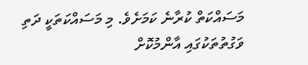މަސައްކަތް ކުރާނެ ކަމަށެވެ. މި މަސައްކަތަކީ ދަތި ވަގުތުތަކުގައި އާންމުކޮށް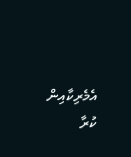އެމެރިކާއިން ކުރާ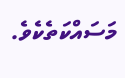މަސައްކަތެކެވެ.